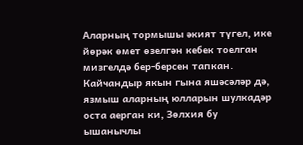Аларның тормышы әкият түгел, ике йөрәк өмет өзелгән кебек тоелган мизгелдә бер-берсен тапкан. Кайчандыр якын гына яшәсәләр дә, язмыш аларның юлларын шулкадәр оста аерган ки, Зөлхия бу ышанычлы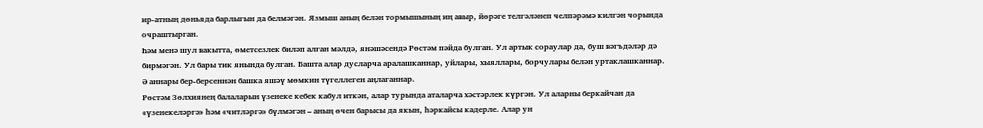ир-атның дөньяда барлыгын да белмәгән. Язмыш аның белән тормышының иң авыр, йөрәге телгәләнеп челпәрәмә килгән чорында очраштырган.
Һәм менә шул вакытта, өметсезлек биләп алган мәлдә, янәшәсендә Рөстәм пәйда булган. Ул артык сораулар да, буш вәгъдәләр дә бирмәгән. Ул бары тик янында булган. Башта алар дусларча аралашканнар, уйлары, хыяллары, борчулары белән уртаклашканнар. Ә аннары бер-берсеннән башка яшәү мөмкин түгеллеген аңлаганнар.
Рөстәм Зөлхиянең балаларын үзенеке кебек кабул иткән, алар турында аталарча хәстәрлек күргән. Ул аларны беркайчан да «үзенекеләргә» һәм «читләргә» бүлмәгән – аның өчен барысы да якын, һәркайсы кадерле. Алар ун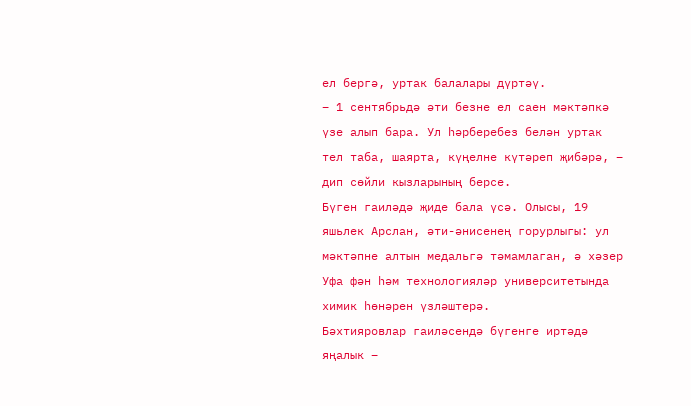ел бергә, уртак балалары дүртәү.
– 1 сентябрьдә әти безне ел саен мәктәпкә үзе алып бара. Ул һәрберебез белән уртак тел таба, шаярта, күңелне күтәреп җибәрә, – дип сөйли кызларының берсе.
Бүген гаиләдә җиде бала үсә. Олысы, 19 яшьлек Арслан, әти-әнисенең горурлыгы: ул мәктәпне алтын медальгә тәмамлаган, ә хәзер Уфа фән һәм технологияләр университетында химик һөнәрен үзләштерә.
Бәхтияровлар гаиләсендә бүгенге иртәдә яңалык –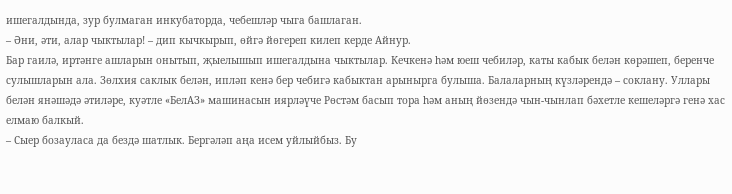ишегалдында, зур булмаган инкубаторда, чебешләр чыга башлаган.
– Әни, әти, алар чыктылар! – дип кычкырып, өйгә йөгереп килеп керде Айнур.
Бар гаилә, иртәнге ашларын онытып, җыелышып ишегалдына чыктылар. Кечкенә һәм юеш чебиләр, каты кабык белән көрәшеп, беренче сулышларын ала. Зөлхия саклык белән, ипләп кенә бер чебигә кабыктан арынырга булыша. Балаларның күзләрендә – соклану. Уллары белән янәшәдә әтиләре, куәтле «БелАЗ» машинасын иярләүче Рөстәм басып тора һәм аның йөзендә чын-чынлап бәхетле кешеләргә генә хас елмаю балкый.
– Сыер бозауласа да бездә шатлык. Бергәләп аңа исем уйлыйбыз. Бу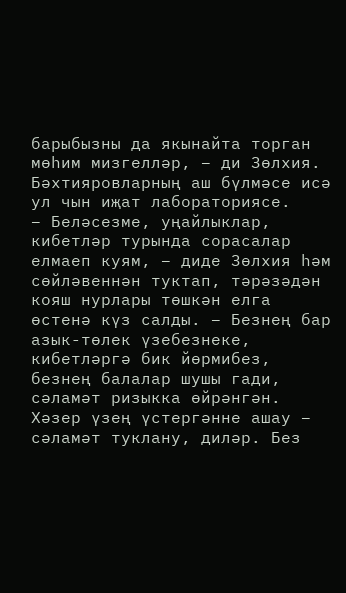барыбызны да якынайта торган мөһим мизгелләр, – ди Зөлхия.
Бәхтияровларның аш бүлмәсе исә ул чын иҗат лабораториясе.
– Беләсезме, уңайлыклар, кибетләр турында сорасалар елмаеп куям, – диде Зөлхия һәм сөйләвеннән туктап, тәрәзәдән кояш нурлары төшкән елга өстенә күз салды. – Безнең бар азык-төлек үзебезнеке, кибетләргә бик йөрмибез, безнең балалар шушы гади, сәламәт ризыкка өйрәнгән. Хәзер үзең үстергәнне ашау – сәламәт туклану, диләр. Без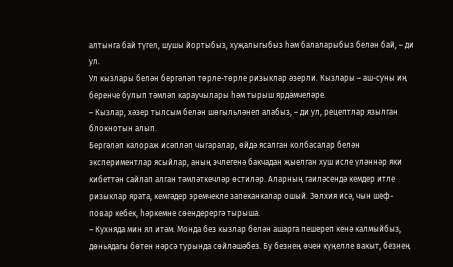алтынга бай түгел, шушы йортыбыз, хуҗалыгыбыз һәм балаларыбыз белән бай, – ди ул.
Ул кызлары белән бергәләп төрле-төрле ризыклар әзерли. Кызлары – аш-суны иң беренче булып тәмләп караучылары һәм тырыш ярдәмчеләре.
– Кызлар, хәзер тылсым белән шөгыльләнеп алабыз, – ди ул, рецептлар язылган блокнотын алып.
Бергәләп калораж исәпләп чыгаралар, өйдә ясалган колбасалар белән экспериментлар ясыйлар, аның эчлегенә бакчадан җыелган хуш исле үләннәр яки кибеттән сайлап алган тәмләткечләр өстиләр. Аларның гаиләсендә кемдер итле ризыклар ярата, кемгәдер эремчекле запеканкалар ошый. Зөлхия исә, чын шеф-повар кебек, һәркемне сөендерергә тырыша.
– Кухняда мин ял итәм. Монда без кызлар белән ашарга пешереп кенә калмыйбыз, дөньядагы бөтен нәрсә турында сөйләшәбез. Бу безнең өчен күңелле вакыт, безнең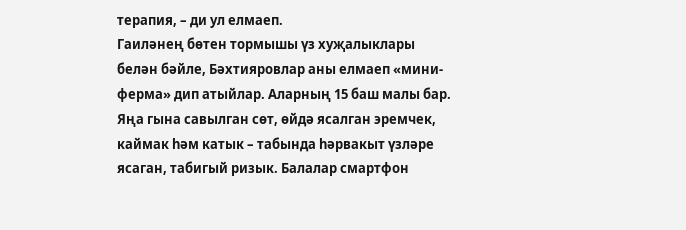терапия, – ди ул елмаеп.
Гаиләнең бөтен тормышы үз хуҗалыклары белән бәйле, Бәхтияровлар аны елмаеп «мини-ферма» дип атыйлар. Аларның 15 баш малы бар. Яңа гына савылган сөт, өйдә ясалган эремчек, каймак һәм катык – табында һәрвакыт үзләре ясаган, табигый ризык. Балалар смартфон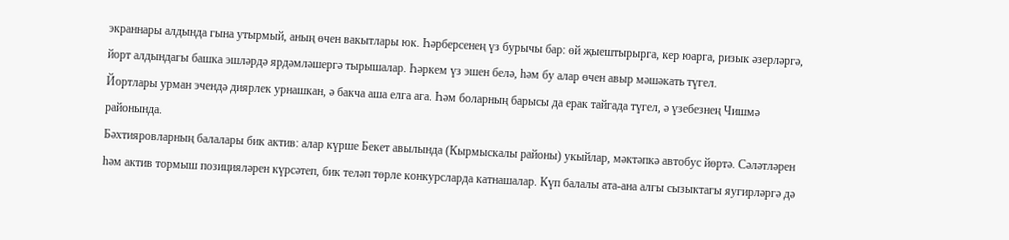экраннары алдында гына утырмый, аның өчен вакытлары юк. Һәрберсенең үз бурычы бар: өй җыештырырга, кер юарга, ризык әзерләргә, йорт алдындагы башка эшләрдә ярдәмләшергә тырышалар. Һәркем үз эшен белә, һәм бу алар өчен авыр мәшәкать түгел.
Йортлары урман эчендә диярлек урнашкан, ә бакча аша елга ага. Һәм боларның барысы да ерак тайгада түгел, ә үзебезнең Чишмә районында.
Бәхтияровларның балалары бик актив: алар күрше Бекет авылында (Кырмыскалы районы) укыйлар, мәктәпкә автобус йөртә. Сәләтләрен һәм актив тормыш позицияләрен күрсәтеп, бик теләп төрле конкурсларда катнашалар. Күп балалы ата-ана алгы сызыктагы яугирләргә дә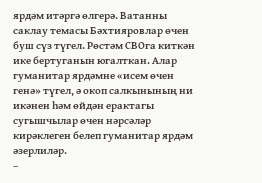ярдәм итәргә өлгерә. Ватанны саклау темасы Бәхтияровлар өчен буш сүз түгел. Рөстәм СВОга киткән ике бертуганын югалткан. Алар гуманитар ярдәмне «исем өчен генә» түгел, ә окоп салкынының ни икәнен һәм өйдән ерактагы сугышчылар өчен нәрсәләр кирәклеген белеп гуманитар ярдәм әзерлиләр.
–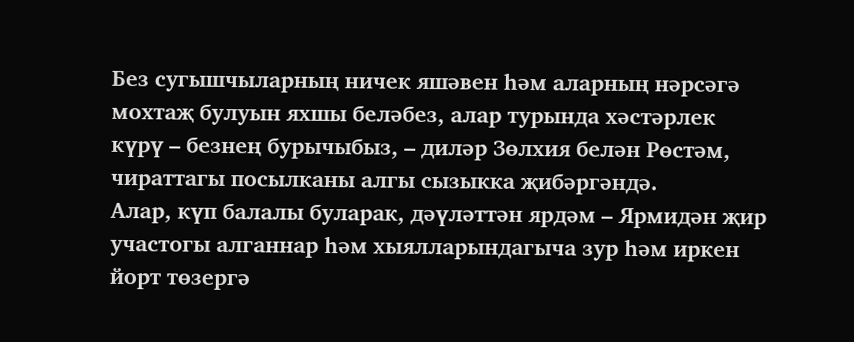Без сугышчыларның ничек яшәвен һәм аларның нәрсәгә мохтаҗ булуын яхшы беләбез, алар турында хәстәрлек күрү – безнең бурычыбыз, – диләр Зөлхия белән Рөстәм, чираттагы посылканы алгы сызыкка җибәргәндә.
Алар, күп балалы буларак, дәүләттән ярдәм – Ярмидән җир участогы алганнар һәм хыялларындагыча зур һәм иркен йорт төзергә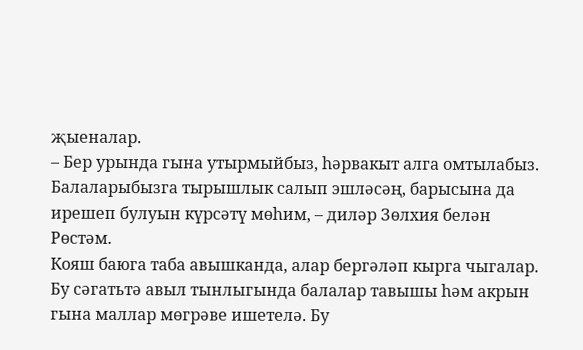җыеналар.
– Бер урында гына утырмыйбыз, һәрвакыт алга омтылабыз. Балаларыбызга тырышлык салып эшләсәң, барысына да ирешеп булуын күрсәтү мөһим, – диләр Зөлхия белән Рөстәм.
Кояш баюга таба авышканда, алар бергәләп кырга чыгалар. Бу сәгатьтә авыл тынлыгында балалар тавышы һәм акрын гына маллар мөгрәве ишетелә. Бу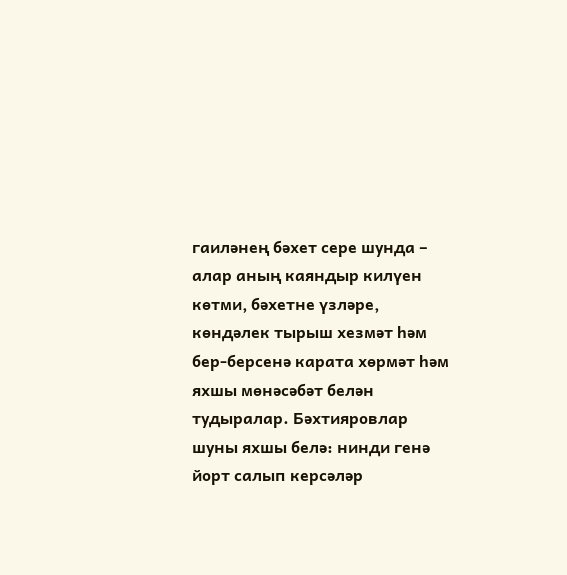гаиләнең бәхет сере шунда – алар аның каяндыр килүен көтми, бәхетне үзләре, көндәлек тырыш хезмәт һәм бер-берсенә карата хөрмәт һәм яхшы мөнәсәбәт белән тудыралар. Бәхтияровлар шуны яхшы белә: нинди генә йорт салып керсәләр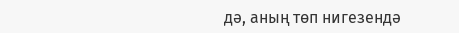дә, аның төп нигезендә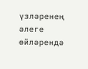үзләренең әлеге өйләрендә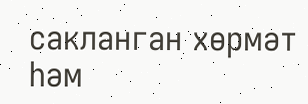сакланган хөрмәт һәм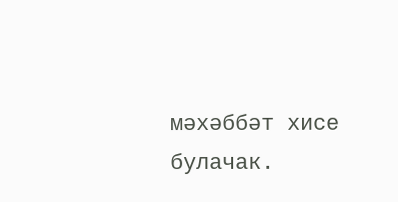мәхәббәт хисе булачак.